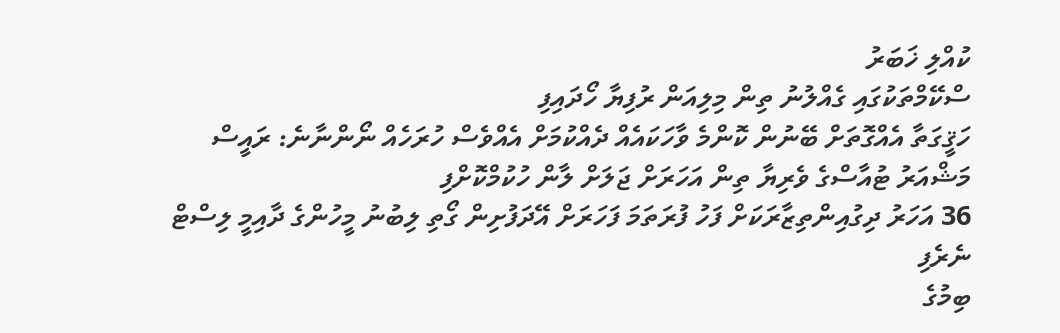ކުއްލި ޚަބަރު
ސްކޭމްތަކުގައި ގެއްލުނު ތިން މިލިއަން ރުފިޔާ ހޯދައިފި
ހަޤީގަތާ އެއްގޮތަށް ބޭނުން ކޮންމެ ވާހަކައެއް ދެއްކުމަށް އެއްވެސް ހުރަހެއް ނޯންނާނެ: ރައީސް
މަޝްއަރު ޓުއާސްގެ ވެރިޔާ ތިން އަހަރަށް ޖަލަށް ލާން ހުކުމްކޮށްފި
36 އަހަރު ދިގުއިންތިޒާރަކަށް ފަހު ފުރަތަމަ ފަހަރަށް އޭދަފުށިން ގޯތި ލިބުނު މީހުންގެ ދާއިމީ ލިސްޓް ނެރެފި
ބިމުގެ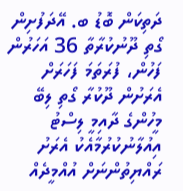ދަތިކަން ބޮޑު ބ. އޭދަފުށިން ގޯތި ދޫނުކުރާތާ 36 އަހަރުން ފަހުން، ފުރަތަމަ ފަހަރަށް އެރަށުން ދޫކުރާ ގޯތި ލިބޭ މީހުންގެ ދާއިމީ ލިސްޓު އިއުލާނުކުރުމާއެކު އެރަށު ރައްޔިތުންނަށް އުއްމީދެއް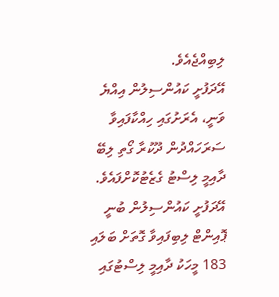ލިބިއްޖެއެވެ.
އޭދަފުށީ ކައުންސިލުން އިއްޔެ ވަނީ، އެރަށުގައި ހިއްކާފައިވާ ސަރަހައްދުން ދޫކުރާ ގޯތި ލިބޭ ދާއިމީ ލިސްޓު ގެޒެޓުކޮށްފައެވެ. އޭދަފުށީ ކައުންސިލުން ބުނީ ޕޮއިންޓް ލިބިފައިވާ ގޮތަށް ބަލައި 183 މީހަކު ދާއިމީ ލިސްޓުގައި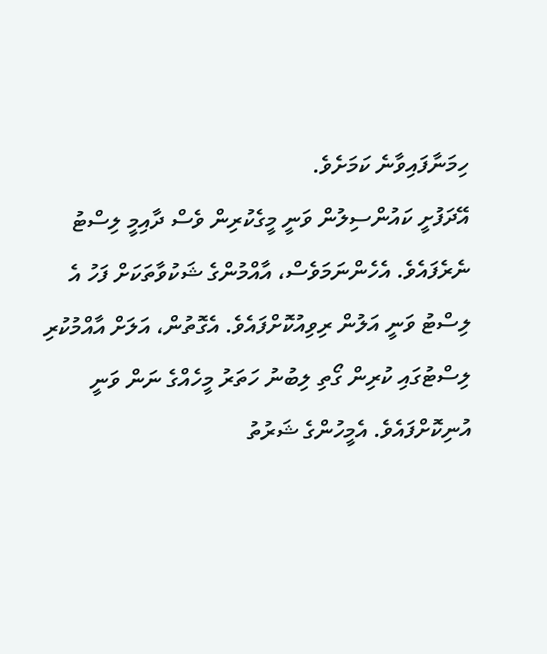ހިމަނާފައިވާނެ ކަމަށެވެ.
އޭދަފުށީ ކައުންސިލުން ވަނީ މީގެކުރިން ވެސް ދާއިމީ ލިސްޓު ނެރެފައެވެ. އެހެންނަމަވެސް، އާއްމުންގެ ޝަކުވާތަކަށް ފަހު އެ ލިސްޓު ވަނީ އަލުން ރިވިއުކޮށްފައެވެ. އެގޮތުން، އަލަށް އާއްމުކުރި ލިސްޓުގައި ކުރިން ގޯތި ލިބުނު ހަތަރު މީހެއްގެ ނަން ވަނީ އުނިކޮށްފައެވެ. އެމީހުންގެ ޝަރުތު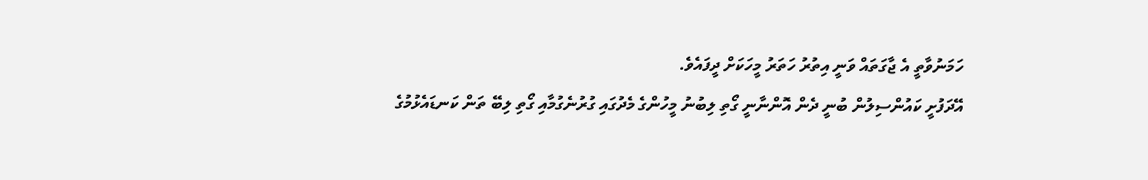ހަމަނުވާތީ އެ ޖާގަތައް ވަނީ އިތުރު ހަތަރު މީހަކަށް ދީފައެވެ.
އޭދަފުށީ ކައުންސިލުން ބުނީ ދެން އޮންނާނީ ގޯތި ލިބުނު މީހުންގެ މެދުގައި ގުރުނެގުމާއި ގޯތި ލިބޭ ތަން ކަނޑައެޅުމުގެ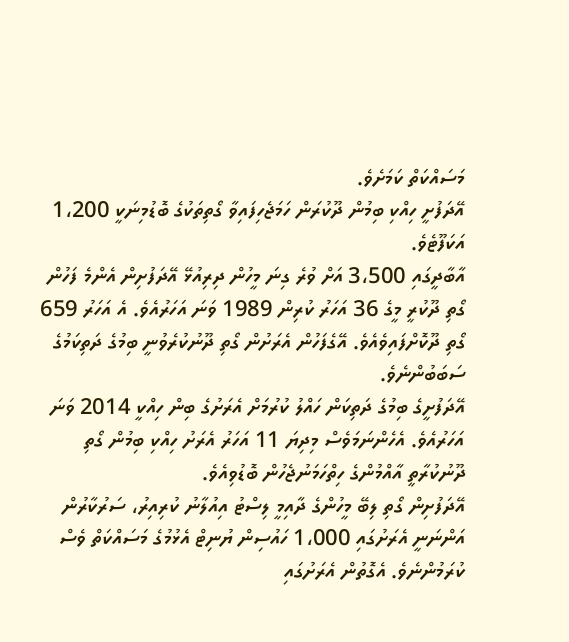މަސައްކަތް ކަމަށެވެ.
އޭދަފުށީ ހިއްކި ބިމުން ދޫކުރަން ހަމަޖެހިފައިވާ ގޯތިތަކުގެ ބޮޑުމިނަކީ 1،200 އަކަފޫޓެވެ.
އާބާދީގައި 3،500 އަށް ވުރެ ގިނަ މީހުން ދިރިއުޅޭ އޭދަފުށިން އެންމެ ފަހުން ގޯތި ދޫކުރީ މީގެ 36 އަހަރު ކުރިން 1989 ވަނަ އަހަރުއެވެ. އެ އަހަރު 659 ގޯތި ދޫކޮށްފައިވެއެވެ. އޭގެފަހުން އެރަށުން ގޯތި ދޫނުކުރެވުނީ ބިމުގެ ދަތިކަމުގެ ސަބަބުންނެވެ.
އޭދަފުށީގެ ބިމުގެ ދަތިކަން ހައްލު ކުރުމަށް އެރަށުގެ ބިން ހިއްކީ 2014 ވަނަ އަހަރުއެވެ. އެހެންނަމަވެސް މިދިޔަ 11 އަހަރު އެރަށު ހިއްކި ބިމުން ގޯތި ދޫނުކުރާތީ އާއްމުންގެ ހިތްހަމަނުޖެހުން ބޮޑުވިއެވެ.
އޭދަފުށިން ގޯތި ލިބޭ މީހުންގެ ދާއިމީ ލިސްޓު އިއުލާނު ކުރިއިރު، ސަރުކާރުން އަންނަނީ އެރަށުގައި 1،000 ހައުސިން ޔުނިޓް އެޅުމުގެ މަސައްކަތް ވެސް ކުރަމުންނެވެ. އެގޮތުން އެރަށުގައި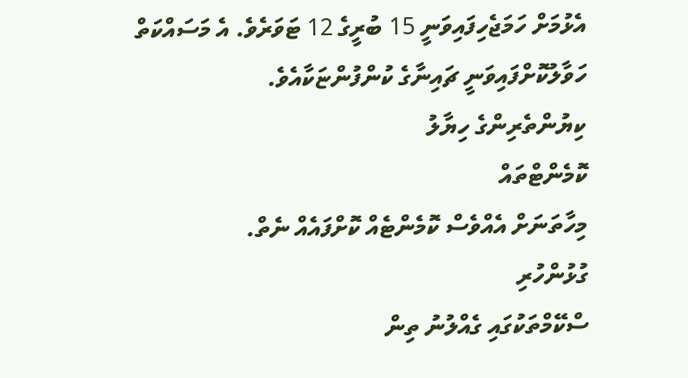އެޅުމަށް ހަމަޖެހިފައިވަނީ 15 ބުރީގެ 12 ޓަވަރެވެ. އެ މަސައްކަތް ހަވާލުކޮށްފައިވަނީ ޗައިނާގެ ކުންފުންޏަކާއެވެ.
ކިޔުންތެރިންގެ ހިޔާލު
ކޮމެންޓްތައް
މިހާތަނަށް އެއްވެސް ކޮމެންޓެއް ކޮށްފައެއް ނެތް.
ގުޅުންހުރި
ސްކޭމްތަކުގައި ގެއްލުނު ތިން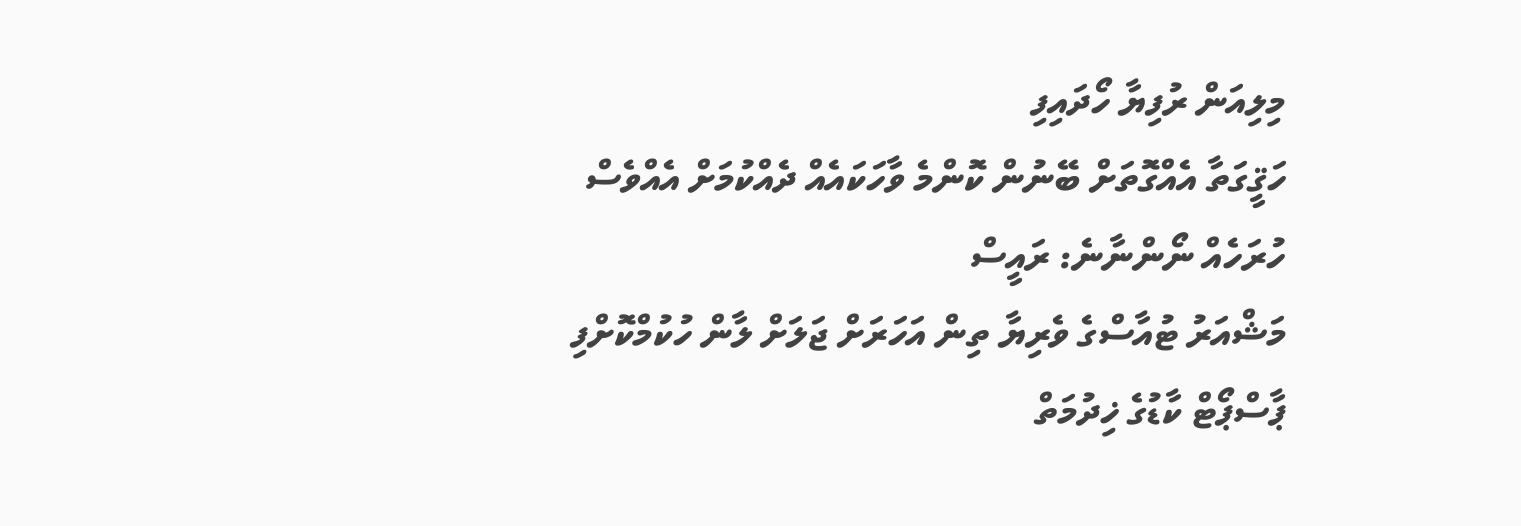މިލިއަން ރުފިޔާ ހޯދައިފި
ހަޤީގަތާ އެއްގޮތަށް ބޭނުން ކޮންމެ ވާހަކައެއް ދެއްކުމަށް އެއްވެސް ހުރަހެއް ނޯންނާނެ: ރައީސް
މަޝްއަރު ޓުއާސްގެ ވެރިޔާ ތިން އަހަރަށް ޖަލަށް ލާން ހުކުމްކޮށްފި
ޕާސްޕޯޓް ކާޑުގެ ޚިދުމަތް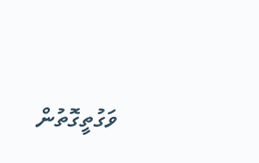ވަގުތީގޮތުން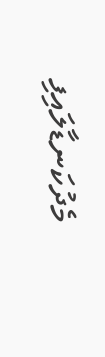މެދުކަނޑާލައިފި